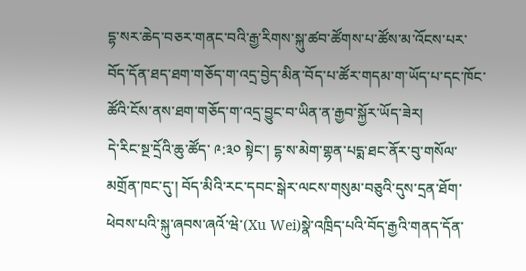དྷ་སར་ཆེད་བཅར་གནང་བའི་རྒྱ་རིགས་སྐུ་ཚབ་ཚོགས་པ་ཚོས་མ་འོངས་པར་བོད་དོན་ཐད་ཐག་གཅོད་ག་འདྲ་བྱེད་མིན་བོད་པ་ཚོར་གདམ་ག་ཡོད་པ་དང་ཁོང་ཚོའི་ངོས་ནས་ཐག་གཅོད་ག་འདྲ་བྱུང་བ་ཡིན་ན་རྒྱབ་སྐྱོར་ཡོད་ཟེར།
དེ་རིང་སྔ་དྲོའི་ཆུ་ཚོད་ ༩:༣༠ སྟེང་། དྷ་ས་མེག་གྷན་པདྨ་ཐང་ནོར་བུ་གསོལ་མགྲོན་ཁང་དུ་། བོད་མིའི་རང་དབང་སྒེར་ལངས་གསུམ་བཅུའི་དུས་དྲན་ཐོག་ཕེབས་པའི་སྐུ་ཞབས་ཞའོ་ཝེ་(Xu Wei)སྣེ་འཁྲིད་པའི་བོད་རྒྱའི་གནད་དོན་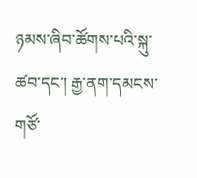ཉམས་ཞིབ་ཚོགས་པའི་སྐུ་ཚབ་དང་། རྒྱ་ནག་དམངས་གཙོ་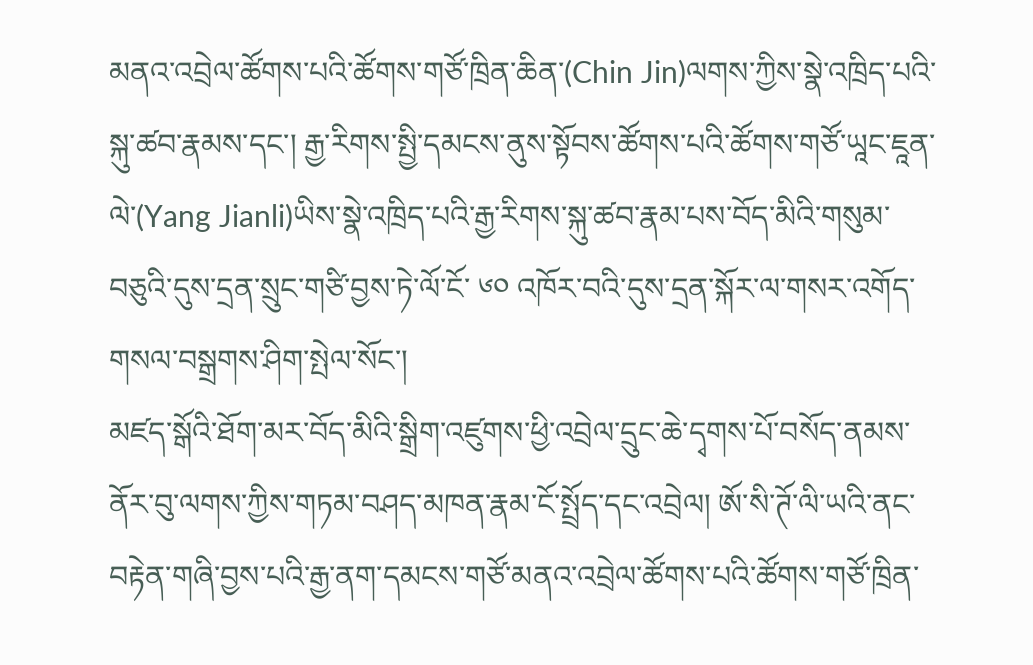མནའ་འབྲེལ་ཚོགས་པའི་ཚོགས་གཙོ་ཁྲིན་ཆིན་(Chin Jin)ལགས་ཀྱིས་སྣེ་འཁྲིད་པའི་སྐུ་ཚབ་རྣམས་དང་། རྒྱ་རིགས་སྤྱི་དམངས་ནུས་སྟོབས་ཚོགས་པའི་ཚོགས་གཙོ་ཡཱང་ཇཱན་ལེ་(Yang Jianli)ཡིས་སྣེ་འཁྲིད་པའི་རྒྱ་རིགས་སྐུ་ཚབ་རྣམ་པས་བོད་མིའི་གསུམ་བཅུའི་དུས་དྲན་སྲུང་གཙི་བྱས་ཏེ་ལོ་ངོ་ ༦༠ འཁོར་བའི་དུས་དྲན་སྐོར་ལ་གསར་འགོད་གསལ་བསྒྲགས་ཤིག་སྤེལ་སོང་།
མཛད་སྒོའི་ཐོག་མར་བོད་མིའི་སྒྲིག་འཛུགས་ཕྱི་འབྲེལ་དྲུང་ཆེ་དྭགས་པོ་བསོད་ནམས་ནོར་བུ་ལགས་ཀྱིས་གཏམ་བཤད་མཁན་རྣམ་ངོ་སྤྲོད་དང་འབྲེལ། ཨོ་སི་ཊོ་ལི་ཡའི་ནང་བརྟེན་གཞི་བྱས་པའི་རྒྱ་ནག་དམངས་གཙོ་མནའ་འབྲེལ་ཚོགས་པའི་ཚོགས་གཙོ་ཁྲིན་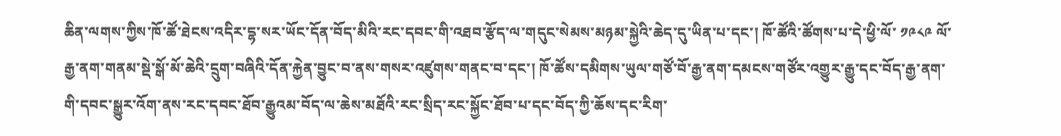ཆིན་ལགས་ཀྱིས་ཁོ་ཚོ་ཐེངས་འདིར་དྷ་སར་ཡོང་དོན་བོད་མིའི་རང་དབང་གི་འཐབ་རྩོད་ལ་གདུང་སེམས་མཉམ་སྐྱེའི་ཆེད་དུ་ཡིན་པ་དང་། ཁོ་ཚོའི་ཚོགས་པ་དེ་ཕྱི་ལོ་ ༡༩༨༩ ལོ་རྒྱ་ནག་གནམ་སྡེ་སྒོ་མོ་ཆེའི་དྲུག་བཞིའི་དོན་རྐྱེན་བྱུང་བ་ནས་གསར་འཛུགས་གནང་བ་དང་། ཁོ་ཚོས་དམིགས་ཡུལ་གཙོ་བོ་རྒྱ་ནག་དམངས་གཙོར་འགྱུར་རྒྱུ་དང་བོད་རྒྱ་ནག་གི་དབང་སྒྱུར་འོག་ནས་རང་དབང་ཐོབ་རྒྱུའམ་བོད་ལ་ཆེས་མཐོའི་རང་སྲིད་རང་སྐྱོང་ཐོབ་པ་དང་བོད་ཀྱི་ཆོས་དང་རིག་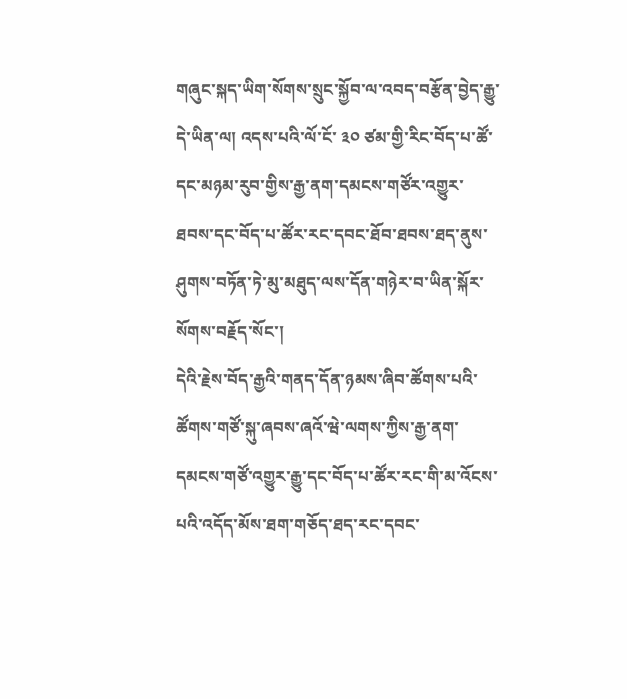གཞུང་སྐད་ཡིག་སོགས་སྲུང་སྐྱོབ་ལ་འབད་བརྩོན་བྱེད་རྒྱུ་དེ་ཡིན་ལ། འདས་པའི་ལོ་ངོ་ ༣༠ ཙམ་གྱི་རིང་བོད་པ་ཚོ་དང་མཉམ་རུབ་གྱིས་རྒྱ་ནག་དམངས་གཙོར་འགྱུར་ཐབས་དང་བོད་པ་ཚོར་རང་དབང་ཐོབ་ཐབས་ཐད་ནུས་ཤུགས་བཏོན་ཏེ་མུ་མཐུད་ལས་དོན་གཉེར་བ་ཡིན་སྐོར་སོགས་བརྗོད་སོང་།
དེའི་རྗེས་བོད་རྒྱའི་གནད་དོན་ཉམས་ཞིབ་ཚོགས་པའི་ཚོགས་གཙོ་སྐུ་ཞབས་ཞའོ་ཝེ་ལགས་ཀྱིས་རྒྱ་ནག་དམངས་གཙོ་འགྱུར་རྒྱུ་དང་བོད་པ་ཚོར་རང་གི་མ་འོངས་པའི་འདོད་མོས་ཐག་གཅོད་ཐད་རང་དབང་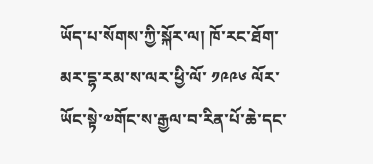ཡོད་པ་སོགས་ཀྱི་སྐོར་ལ། ཁོ་རང་ཐོག་མར་དྷ་རམ་ས་ལར་ཕྱི་ལོ་ ༡༩༩༦ ལོར་ཡོང་སྟེ་༧གོང་ས་རྒྱལ་བ་རིན་པོ་ཆེ་དང་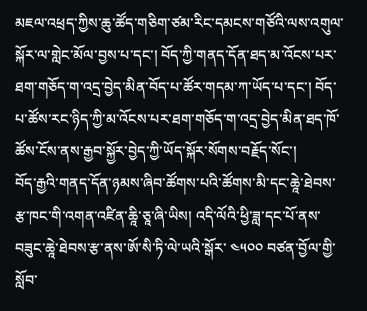མཇལ་འཕྲད་ཀྱིས་ཆུ་ཚོད་གཅིག་ཙམ་རིང་དམངས་གཙོའི་ལས་འགུལ་སྐོར་ལ་གླེང་མོལ་བྱས་པ་དང་། བོད་ཀྱི་གནད་དོན་ཐད་མ་འོངས་པར་ཐག་གཅོད་ག་འདྲ་བྱེད་མིན་བོད་པ་ཚོར་གདམ་ཀ་ཡོད་པ་དང་། བོད་པ་ཚོས་རང་ཉིད་ཀྱི་མ་འོངས་པར་ཐག་གཅོད་ག་འདྲ་བྱེད་མིན་ཐད་ཁོ་ཚོས་ངོས་ནས་རྒྱབ་སྐྱོར་བྱེད་ཀྱི་ཡོད་སྐོར་སོགས་བརྗོད་སོང་།
བོད་རྒྱའི་གནད་དོན་ཉམས་ཞིབ་ཚོགས་པའི་ཚོགས་མི་དང་ཆཱེ་ཐེབས་རྩ་ཁང་གི་འགན་འཛིན་ཆཱི་ཅཱ་ཞི་ཡིས། འདི་ལོའི་ཕྱི་ཟླ་དང་པོ་ནས་བཟུང་ཆཱེ་ཐེབས་རྩ་ནས་ཨོ་སི་ཏི་ལེ་ཡའི་སྒོར་ ༤༥༠༠ བཙན་བྱོལ་གྱི་སློབ་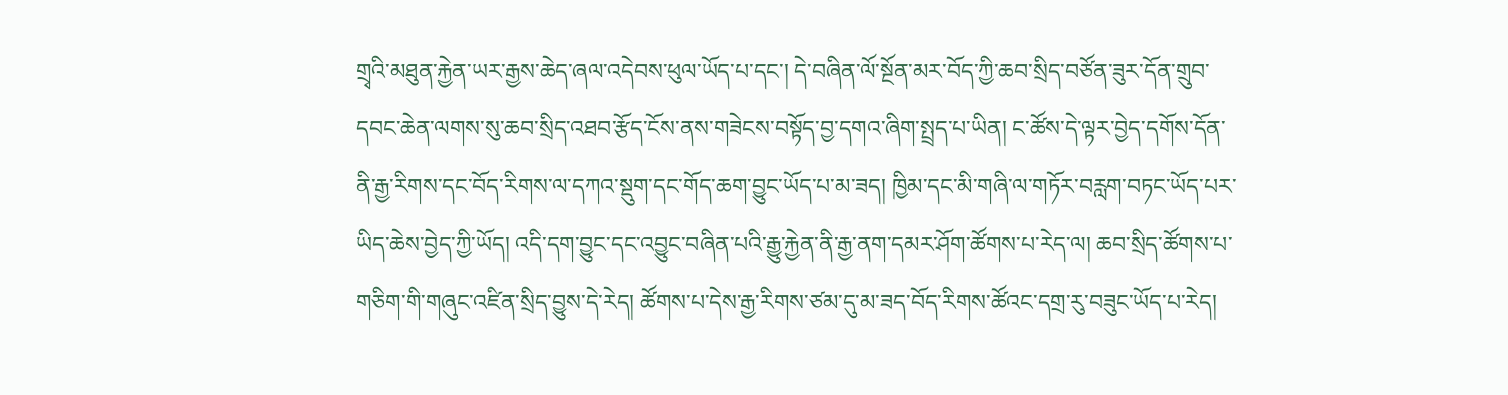གྲྭའི་མཐུན་རྐྱེན་ཡར་རྒྱས་ཆེད་ཞལ་འདེབས་ཕུལ་ཡོད་པ་དང་། དེ་བཞིན་ལོ་སྔོན་མར་བོད་ཀྱི་ཆབ་སྲིད་བཙོན་ཟུར་དོན་གྲུབ་དབང་ཆེན་ལགས་སུ་ཆབ་སྲིད་འཐབ་རྩོད་ངོས་ནས་གཟེངས་བསྟོད་བྱ་དགའ་ཞིག་སྤྲད་པ་ཡིན། ང་ཚོས་དེ་ལྟར་བྱེད་དགོས་དོན་ནི་རྒྱ་རིགས་དང་བོད་རིགས་ལ་དཀའ་སྡུག་དང་གོད་ཆག་བྱུང་ཡོད་པ་མ་ཟད། ཁྱིམ་དང་མི་གཞི་ལ་གཏོར་བརླག་བཏང་ཡོད་པར་ཡིད་ཆེས་བྱེད་ཀྱི་ཡོད། འདི་དག་བྱུང་དང་འབྱུང་བཞིན་པའི་རྒྱུ་རྐྱེན་ནི་རྒྱ་ནག་དམར་ཤོག་ཚོགས་པ་རེད་ལ། ཆབ་སྲིད་ཚོགས་པ་གཅིག་གི་གཞུང་འཛིན་སྲིད་བྱུས་དེ་རེད། ཚོགས་པ་དེས་རྒྱ་རིགས་ཙམ་དུ་མ་ཟད་བོད་རིགས་ཚོའང་དགྲ་རུ་བཟུང་ཡོད་པ་རེད།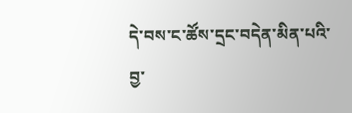དེ་བས་ང་ཚོས་དྲང་བདེན་མིན་པའི་བྱ་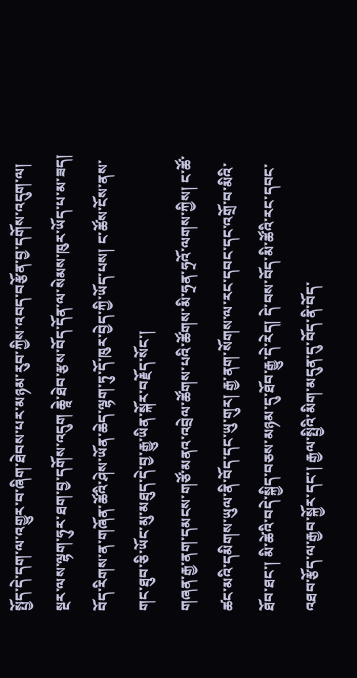སྤྱོད་དེ་དག་ལ་འགྱུར་བ་ཞིག་ཐེབས་པར་མཉམ་རུབ་ཀྱིས་འབད་བརྩོན་བྱ་དགོས་འདུག་ལ། སྔར་ལས་ལྷག་ཧུར་ཐག་བྱ་དགོས་འདུག ཆཱེ་ཐེབ་རྩས་བོད་དོན་ལ་སེམས་ཁུར་ཡོད་པ་མ་ཟད། བོད་རིགས་ན་གཞོན་ཚོའི་ཤེས་ཡོན་ཆེད་ལྷག་ཏུ་དོ་ཁུར་བྱེད་ཀྱི་ཡོད་པས། ང་ཚོས་ངོས་ནས་གང་ཐུབ་ཅི་ཡོང་མུ་མཐུད་དེ་བྱ་རྒྱུ་ཡིན་སྐོར་བརྗོད་སོང་།
གཞན་རྒྱ་ནག་དམངས་གཙོ་མནའ་འབྲེལ་ཚོགས་པའི་ཚོགས་མི་ཧྲན་ཧྲའོ་ལགས་ཀྱིས། ང་ཚོ་ཚང་མའི་དམིགས་ཡུལ་ནི་བོད་དང་ཡུ་གུར། རྒྱ་ནག་སོགས་ལ་རང་དབང་དང་འགྲོ་བ་མིའི་ཐོབ་ཐང་། མི་ཚེའི་བདེ་སྐྱིད་བཅས་མཉམ་དུ་ཐོབ་རྒྱུ་དེ་རེད། དེ་བས་བོད་མི་ཚོའི་རང་དབང་འཐབ་རྩོད་ལ་རྒྱབ་སྐྱོར་དང་། རྒྱལ་སྤྱིའི་མིག་མདུན་དུ་བོད་ནི་བོད་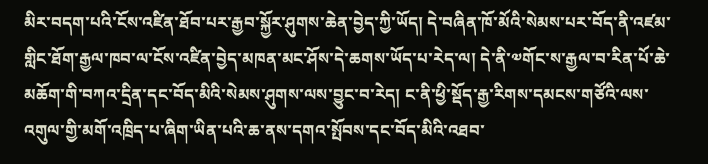མིར་བདག་པའི་ངོས་འཛིན་ཐོབ་པར་རྒྱབ་སྐྱོར་ཤུགས་ཆེན་བྱེད་ཀྱི་ཡོད། དེ་བཞིན་ཁོ་མོའི་སེམས་པར་བོད་ནི་འཛམ་གླིང་ཐོག་རྒྱལ་ཁབ་ལ་ངོས་འཛིན་བྱེད་མཁན་མང་ཤོས་དེ་ཆགས་ཡོད་པ་རེད་ལ། དེ་ནི་༧གོང་ས་རྒྱལ་བ་རིན་པོ་ཆེ་མཆོག་གི་བཀའ་དྲིན་དང་བོད་མིའི་སེམས་ཤུགས་ལས་བྱུང་བ་རེད། ང་ནི་ཕྱི་སྡོད་རྒྱ་རིགས་དམངས་གཙོའི་ལས་འགུལ་གྱི་མགོ་འཁྲིད་པ་ཞིག་ཡིན་པའི་ཆ་ནས་དགའ་སྤོབས་དང་བོད་མིའི་འཐབ་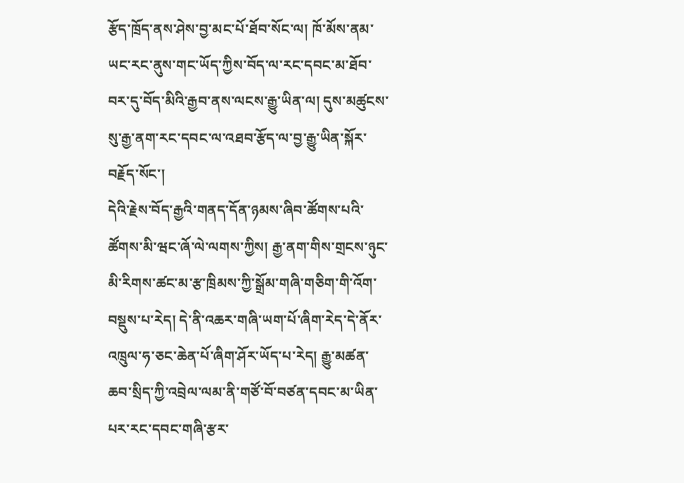རྩོད་ཁྲོད་ནས་ཤེས་བྱ་མང་པོ་ཐོབ་སོང་ལ། ཁོ་མོས་ནམ་ཡང་རང་ནུས་གང་ཡོད་ཀྱིས་བོད་ལ་རང་དབང་མ་ཐོབ་བར་དུ་བོད་མིའི་རྒྱབ་ནས་ལངས་རྒྱུ་ཡིན་ལ། དུས་མཚུངས་སུ་རྒྱ་ནག་རང་དབང་ལ་འཐབ་རྩོད་ལ་བྱ་རྒྱུ་ཡིན་སྐོར་བརྗོད་སོང་།
དེའི་རྗེས་བོད་རྒྱའི་གནད་དོན་ཉམས་ཞིབ་ཚོགས་པའི་ཚོགས་མི་ཝང་ཞོ་ལེ་ལགས་ཀྱིས། རྒྱ་ནག་གིས་གྲངས་ཉུང་མི་རིགས་ཚང་མ་རྩ་ཁྲིམས་ཀྱི་སྒྲོམ་གཞི་གཅིག་གི་འོག་བསྡུས་པ་རེད། དེ་ནི་འཆར་གཞི་ཡག་པོ་ཞིག་རེད་དེ་ནོར་འཁྲུལ་ཧ་ཅང་ཆེན་པོ་ཞིག་ཤོར་ཡོད་པ་རེད། རྒྱུ་མཚན་ཆབ་སྲིད་ཀྱི་འབྲེལ་ལམ་ནི་གཙོ་བོ་བཙན་དབང་མ་ཡིན་པར་རང་དབང་གཞི་རྩར་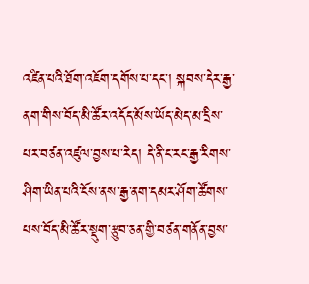འཛིན་པའི་ཐོག་འཇོག་དགོས་པ་དང་། སྐབས་དེར་རྒྱ་ནག་གིས་བོད་མི་ཚོར་འདོད་མོས་ཡོད་མེད་མ་དྲིས་པར་བཙན་འཛུལ་བྱས་པ་རེད། དེ་ནི་ང་རང་རྒྱ་རིགས་ཤིག་ཡིན་པའི་ངོས་ནས་རྒྱ་ནག་དམར་ཤོག་ཚོགས་པས་བོད་མི་ཚོར་སྡུག་རྩུབ་ཅན་གྱི་བཙན་གནོན་བྱས་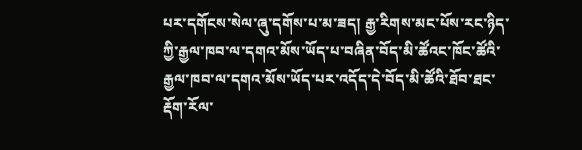པར་དགོངས་སེལ་ཞུ་དགོས་པ་མ་ཟད། རྒྱ་རིགས་མང་པོས་རང་ཉིད་ཀྱི་རྒྱལ་ཁབ་ལ་དགའ་མོས་ཡོད་པ་བཞིན་བོད་མི་ཚོའང་ཁོང་ཚོའི་རྒྱལ་ཁབ་ལ་དགའ་མོས་ཡོད་པར་འདོད་དེ་བོད་མི་ཚོའི་ཐོབ་ཐང་རྡོག་རོལ་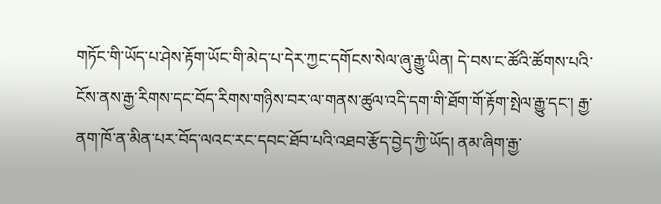གཏོང་གི་ཡོད་པ་ཤེས་རྟོག་ཡོང་གི་མེད་པ་དེར་ཀྱང་དགོངས་སེལ་ཞུ་རྒྱུ་ཡིན། དེ་བས་ང་ཚོའི་ཚོགས་པའི་ངོས་ནས་རྒྱ་རིགས་དང་བོད་རིགས་གཉིས་བར་ལ་གནས་ཚུལ་འདི་དག་གི་ཐོག་གོ་རྟོག་སྤེལ་རྒྱུ་དང་། རྒྱ་ནག་ཁོ་ན་མིན་པར་བོད་ལའང་རང་དབང་ཐོབ་པའི་འཐབ་རྩོད་བྱེད་ཀྱི་ཡོད། ནམ་ཞིག་རྒྱ་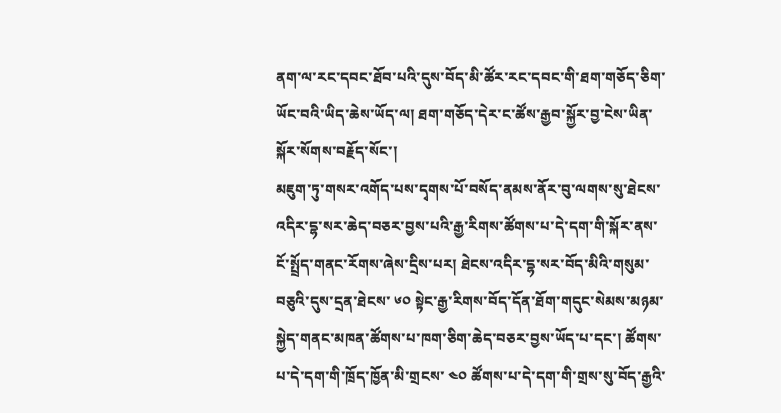ནག་ལ་རང་དབང་ཐོབ་པའི་དུས་བོད་མི་ཚོར་རང་དབང་གི་ཐག་གཅོད་ཅིག་ཡོང་བའི་ཡིད་ཆེས་ཡོད་ལ། ཐག་གཅོད་དེར་ང་ཚོས་རྒྱབ་སྐྱོར་བྱ་ངེས་ཡིན་སྐོར་སོགས་བརྗོད་སོང་།
མཇུག་ཏུ་གསར་འགོད་པས་དྭགས་པོ་བསོད་ནམས་ནོར་བུ་ལགས་སུ་ཐེངས་འདིར་དྷ་སར་ཆེད་བཅར་བྱས་པའི་རྒྱ་རིགས་ཚོགས་པ་དེ་དག་གི་སྐོར་ནས་ངོ་སྤྲོད་གནང་རོགས་ཞེས་དྲིས་པར། ཐེངས་འདིར་དྷ་སར་བོད་མིའི་གསུམ་བཅུའི་དུས་དྲན་ཐེངས་ ༦༠ སྟེང་རྒྱ་རིགས་བོད་དོན་ཐོག་གདུང་སེམས་མཉམ་སྐྱེད་གནང་མཁན་ཚོགས་པ་ཁག་ཅིག་ཆེད་བཅར་བྱས་ཡོད་པ་དང་། ཚོགས་པ་དེ་དག་གི་ཁྲོད་ཁྱོན་མི་གྲངས་ ༤༠ ཚོགས་པ་དེ་དག་གི་གྲས་སུ་བོད་རྒྱའི་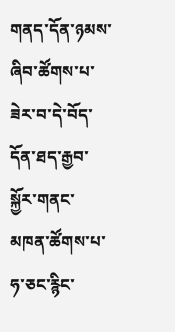གནད་དོན་ཉམས་ཞིབ་ཚོགས་པ་ཟེར་བ་དེ་བོད་དོན་ཐད་རྒྱབ་སྐྱོར་གནང་མཁན་ཚོགས་པ་ཧ་ཅང་རྙིང་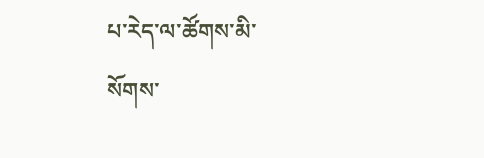པ་རེད་ལ་ཚོགས་མི་སོགས་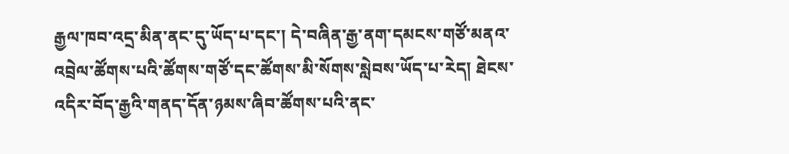རྒྱལ་ཁབ་འདྲ་མིན་ནང་དུ་ཡོད་པ་དང་། དེ་བཞིན་རྒྱ་ནག་དམངས་གཙོ་མནའ་འབྲེལ་ཚོགས་པའི་ཚོགས་གཙོ་དང་ཚོགས་མི་སོགས་སླེབས་ཡོད་པ་རེད། ཐེངས་འདིར་བོད་རྒྱའི་གནད་དོན་ཉམས་ཞིབ་ཚོགས་པའི་ནང་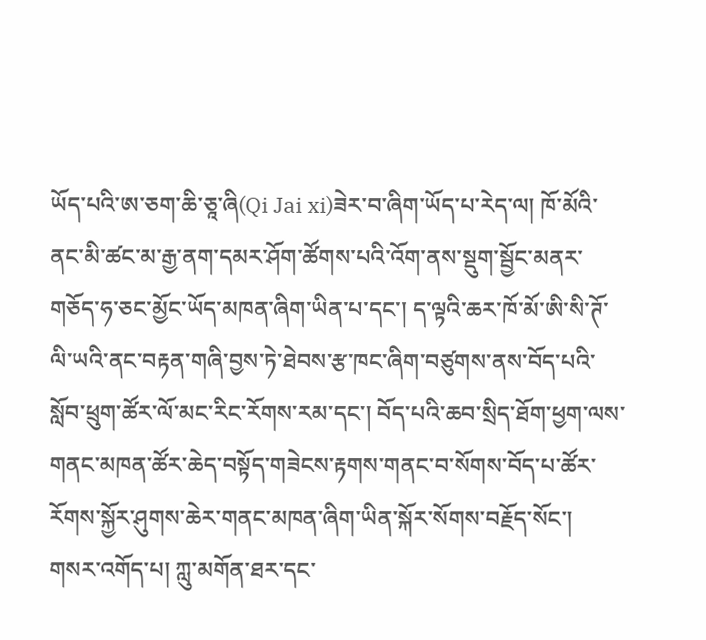ཡོད་པའི་ཨ་ཅག་ཆི་ཅཱ་ཞི(Qi Jai xi)ཟེར་བ་ཞིག་ཡོད་པ་རེད་ལ། ཁོ་མོའི་ནང་མི་ཚང་མ་རྒྱ་ནག་དམར་ཤོག་ཚོགས་པའི་འོག་ནས་སྡུག་སྦྱོང་མནར་གཅོད་ཧ་ཅང་མྱོང་ཡོད་མཁན་ཞིག་ཡིན་པ་དང་། ད་ལྟའི་ཆར་ཁོ་མོ་ཨི་སི་ཊོ་ལི་ཡའི་ནང་བརྟན་གཞི་བྱས་ཏེ་ཐེབས་རྩ་ཁང་ཞིག་བཙུགས་ནས་བོད་པའི་སློབ་ཕྲུག་ཚོར་ལོ་མང་རིང་རོགས་རམ་དང་། བོད་པའི་ཆབ་སྲིད་ཐོག་ཕྱག་ལས་གནང་མཁན་ཚོར་ཆེད་བསྟོད་གཟེངས་རྟགས་གནང་བ་སོགས་བོད་པ་ཚོར་རོགས་སྐྱོར་ཤུགས་ཆེར་གནང་མཁན་ཞིག་ཡིན་སྐོར་སོགས་བརྗོད་སོང་།
གསར་འགོད་པ། ཀླུ་མགོན་ཐར་དང་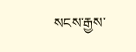སངས་རྒྱས་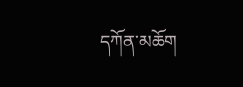དཀོན་མཆོག